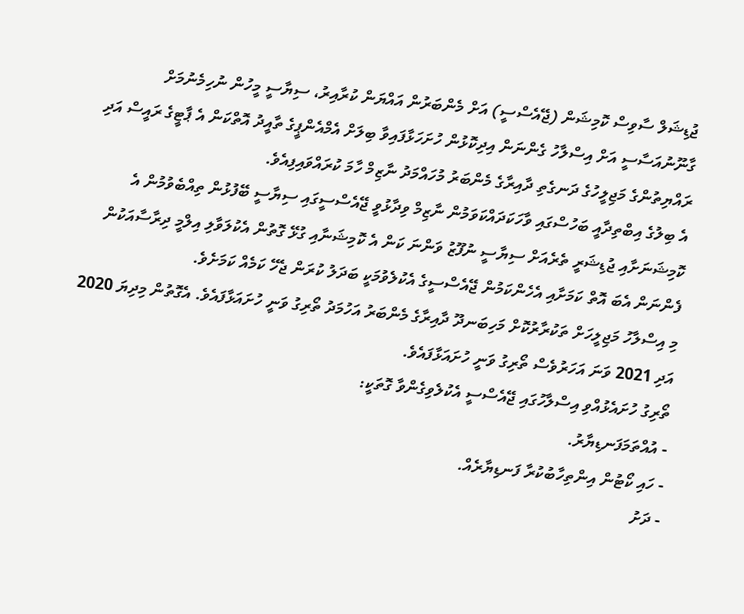ޖުޑިޝަލް ސާވިސް ކޮމިޝަން (ޖޭއެސްސީ) އަށް މެންބަރުން އައްޔަން ކުރާއިރު، ސިޔާސީ މީހުން ނުހިމެނުމަށް ގާނޫނުއަސާސީ އަށް އިސްލާހު ގެންނަން އިދިކޮޅުން ހުށަހަޅާފައިވާ ބިލަށް އެމްއެންޕީގެ ތާއީދު އޮތްކަން އެ ޕާޓީގެ ރައީސް އަދި ރައްޔިތުންގެ މަޖިލީހުގެ ދަނގެތި ދާއިރާގެ މެންބަރު މުހައްމަދު ނާޒިމް ހާމަ ކުރައްވައިފިއެވެ.
އެ ބިލުގެ އިބްތިދާއީ ބަހުސްގައި ވާހަކަދައްކަވަމުން ނާޒިމް ވިދާޅުވީ ޖޭއެސްސީގައި ސިޔާސީ ބޭފުޅުން ތިއްބެވުމުން އެ ކޮމިޝަނަށާއި ޖުޑިޝަރީ ތެރެއަށް ސިޔާސީ ނުފޫޒު ވަންނަ ކަން އެ ކޮމިޝަނާއި ގުޅޭ ގޮތުން އެކުލަވާލި އިލްމީ ދިރާސާއަކުން ފެންނަން އެބަ އޮތް ކަމަށާއި އެހެންކަމުން ޖޭއެސްސީގެ އެކުލެވުމަކީ ބަދަލު ކުރަން ޖެހޭ ކަމެއް ކަމަށެވެ.
މި އިސްލާހު މަޖިލީހަށް ތަކުރާރުކޮށް މަހިބަނދޫ ދާއިރާގެ މެންބަރު އަހުމަދު ތޯރިގު ވަނީ ހުށައަޅާފައެވެ. އެގޮތުން މިދިޔަ 2020 އަދި 2021 ވަނަ އަހަރުވެސް ތޯރިގު ވަނީ ހުށައަޅާފައެވެ.
ތޯރިގު ހުށައެޅުއްވި އިސްލާހުގައި ޖޭއެސްސީ އެކުލެވިގެންވާ ގޮތަކީ:
- އުއްތަމަފަނޑިޔާރު.
- ހައި ކޯޓުން އިންތިހާބުކުރާ ފަނޑިޔާރެއް.
- ދަށު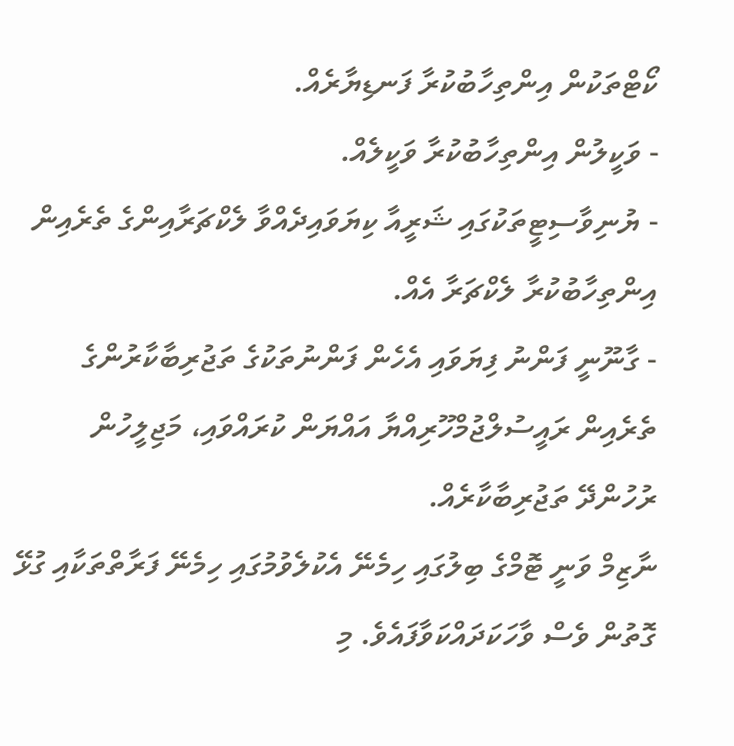ކޯޓްތަކުން އިންތިހާބުކުރާ ފަނޑިޔާރެއް.
- ވަކީލުން އިންތިހާބުކުރާ ވަކީލެއް.
- ޔުނިވާސިޓީތަކުގައި ޝަރީއާ ކިޔަވައިދެއްވާ ލެކްޗަރާއިންގެ ތެރެއިން އިންތިހާބުކުރާ ލެކްޗަރާ އެއް.
- ގާނޫނީ ފަންނު ފިޔަވައި އެހެން ފަންނުތަކުގެ ތަޖުރިބާކާރުންގެ ތެރެއިން ރައީސުލްޖުމްހޫރިއްޔާ އައްޔަން ކުރައްވައި، މަޖިލީހުން ރުހުންދޭ ތަޖުރިބާކާރެއް.
ނާޒިމް ވަނީ ޓޮމްގެ ބިލުގައި ހިމެނޭ އެކުލެވުމުގައި ހިމެނޭ ފަރާތްތަކާއި ގުޅޭ ގޮތުން ވެސް ވާހަކަދައްކަވާފައެވެ. މި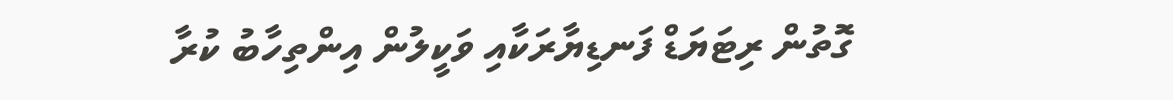ގޮތުން ރިޓަޔަޑް ފަނޑިޔާރަކާއި ވަކީލުން އިންތިހާބު ކުރާ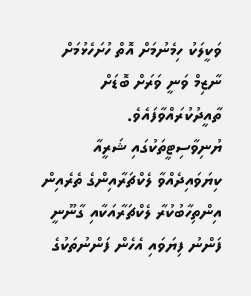ވަކީލަކު ހިމެނުމަށް އޮތް ހުށަހެޅުމަށް ނާޒިމް ވަނީ ވަރަށް ބޮޑަށް ތާއީދުކުރައްވާފައެވެ.
ޔުނިވާސިޓީތަކުގައި ޝަރީއާ ކިޔަވައިދެއްވާ ލެކްޗަރާއިންގެ ތެރެއިން އިންތިހާބުކުރާ ލެކްޗަރާއަކާއި ގާނޫނީ ފަންނު ފިޔަވައި އެހެން ފަންނުތަކުގެ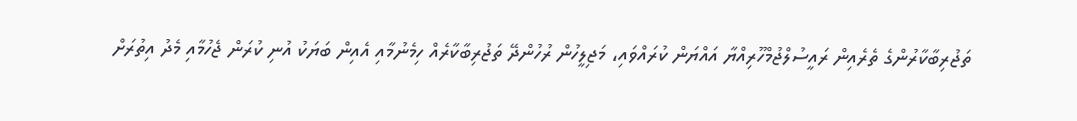ތަޖުރިބާކާރުންގެ ތެރެއިން ރައީސުލްޖުމްހޫރިއްޔާ އައްޔަން ކުރައްވައި، މަޖިލީހުން ރުހުންދޭ ތަޖުރިބާކާރެއް ހިމެނުމާއި އެއިން ބަޔަކު އުނި ކުރަން ޖެހުމާއި މެދު އިތުރަށް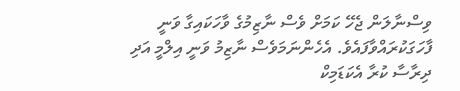ވިސްނާލަން ޖެހޭ ކަމަށް ވެސް ނާޒިމުގެ ވާހަކައިގާ ވަނީ ފާހަގަކުރައްވާފައެވެ. އެހެންނަމަވެސް ނާޒިމު ވަނީ އިލްމީ އަދި ދިރާސާ ކުރާ އެކަޑަމިކް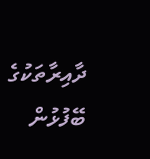ދާއިރާތަކުގެ ބޭފުޅުން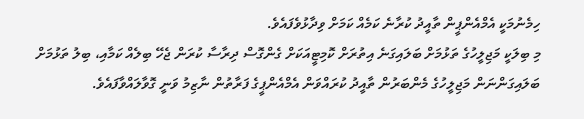ހިމެނުމަކީ އެމްއެންޕީން ތާއީދު ކުރާނެ ކަމެއް ކަމަށް ވިދާޅުވެފައެވެ.
މި ބިލަކީ މަޖިލީހުގެ ތަޅުމަށް ބަލައިގަނެ އިތުރަށް ކޮމިޓީއަކަށް ގެންގޮސް ދިރާސާ ކުރަން ޖެހޭ ބިލެއް ކަމާއި، ބިލު ތަޅުމަށް ބަލައިގަންނަން މަޖިލީހުގެ މެންބަރުން ތާއީދު ކުރައްވަން އެމްއެންޕީގެ ފަރާތުން ނާޒިމު ވަނީ ގޮވާލައްވާފައެވެ.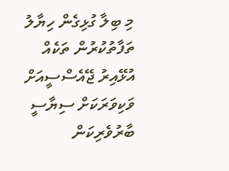މި ބިލާ ގުޅިގެން ހިޔާލު ތަފާތުކުރުން ތަކެއް އުޅޭއިރު ޖޭއެސްސީއަށް ވަކިވަރަކަށް ސިޔާސީ ބާރުވެރިކަން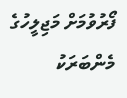ފޯރުވުމަށް މަޖިލީހުގެ މެންބަރަކު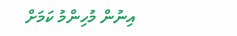އިނުން މުހިންމު ކަމަށް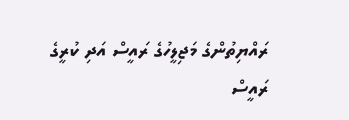ރައްޔިތުންގެ މަޖިލީހުގެ ރައީސް އަދި ކުރީގެ ރައީސް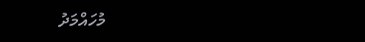މުހައްމަދު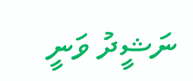ނަޝީދު ވަނީ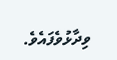ވިދާޅުވެފައެވެ.